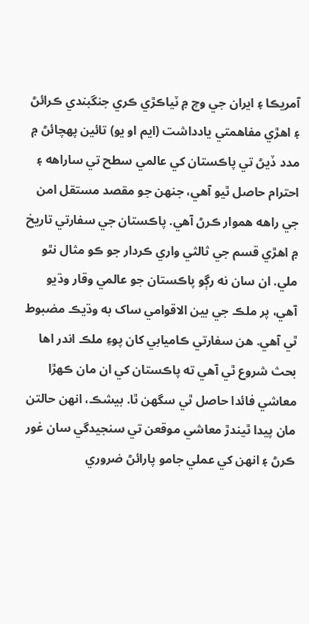آمريڪا ۽ ايران جي وچ ۾ ٽياڪڙي ڪري جنگبندي ڪرائڻ ۽ اهڙي مفاهمتي يادداشت (ايم او يو) تائين پهچائڻ ۾ مدد ڏيڻ تي پاڪستان کي عالمي سطح تي ساراهه ۽ احترام حاصل ٿيو آهي، جنهن جو مقصد مستقل امن جي راهه هموار ڪرڻ آهي. پاڪستان جي سفارتي تاريخ ۾ اهڙي قسم جي ثالثي واري ڪردار جو ڪو مثال نٿو ملي. ان سان نه رڳو پاڪستان جو عالمي وقار وڌيو آهي، پر ملڪ جي بين الاقوامي ساک به وڌيڪ مضبوط ٿي آهي. هن سفارتي ڪاميابي کان پوءِ ملڪ اندر اها بحث شروع ٿي آهي ته پاڪستان کي ان مان ڪهڙا معاشي فائدا حاصل ٿي سگهن ٿا. بيشڪ، انهن حالتن مان پيدا ٿيندڙ معاشي موقعن تي سنجيدگي سان غور ڪرڻ ۽ انهن کي عملي جامو پارائڻ ضروري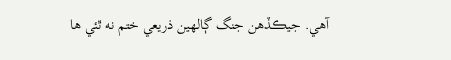آهي. جيڪڏهن جنگ ڳالهين ذريعي ختم نه ٿئي ها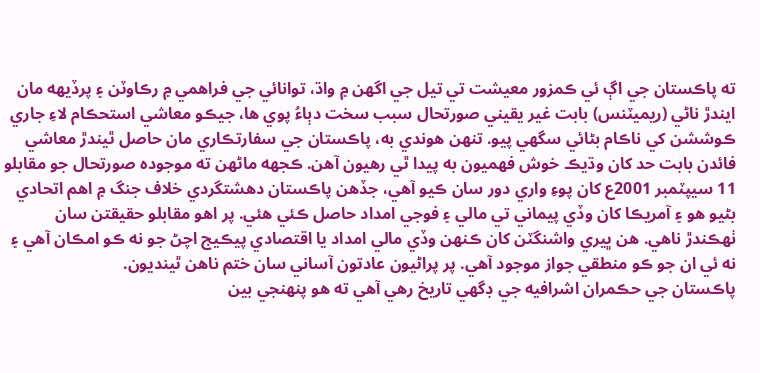ته پاڪستان جي اڳ ئي ڪمزور معيشت تي تيل جي اگهن ۾ واڌ، توانائي جي فراهمي ۾ رڪاوٽن ۽ پرڏيهه مان ايندڙ ناڻي (ريميٽنس) بابت غير يقيني صورتحال سبب سخت دٻاءُ پوي ها، جيڪو معاشي استحڪام لاءِ جاري ڪوششن کي ناڪام بڻائي سگهي پيو. تنهن هوندي به، پاڪستان جي سفارتڪاري مان حاصل ٿيندڙ معاشي فائدن بابت حد کان وڌيڪ خوش فهميون به پيدا ٿي رهيون آهن. ڪجهه ماڻهن ته موجوده صورتحال جو مقابلو 11 سيپٽمبر 2001ع کان پوءِ واري دور سان ڪيو آهي، جڏهن پاڪستان دهشتگردي خلاف جنگ ۾ اهم اتحادي بڻيو هو ۽ آمريڪا کان وڏي پيماني تي مالي ۽ فوجي امداد حاصل ڪئي هئي. پر اهو مقابلو حقيقتن سان ٺهڪندڙ ناهي. هن ڀيري واشنگٽن کان ڪنهن وڏي مالي امداد يا اقتصادي پيڪيج اچڻ جو نه ڪو امڪان آهي ۽ نه ئي ان جو ڪو منطقي جواز موجود آهي. پر پراڻيون عادتون آساني سان ختم ناهن ٿينديون.
پاڪستان جي حڪمران اشرافيه جي ڊگهي تاريخ رهي آهي ته هو پنهنجي بين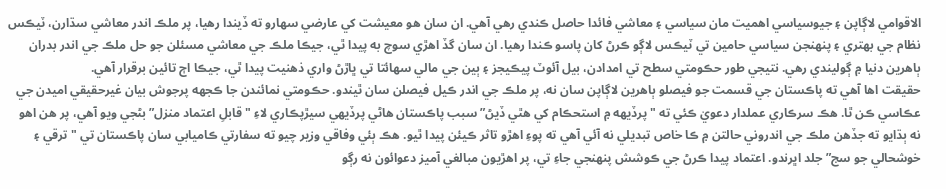الاقوامي لاڳاپن ۽ جيوسياسي اهميت مان سياسي ۽ معاشي فائدا حاصل ڪندي رهي آهي. ان سان هو معيشت کي عارضي سهارو ته ڏيندا رهيا، پر ملڪ اندر معاشي سڌارن، ٽيڪس نظام جي بهتري ۽ پنهنجن سياسي حامين تي ٽيڪس لاڳو ڪرڻ کان پاسو ڪندا رهيا. ان سان گڏ اهڙي سوچ به پيدا ٿي، جيڪا ملڪ جي معاشي مسئلن جو حل ملڪ جي اندر بدران ٻاهرين دنيا ۾ ڳوليندي رهي. نتيجي طور حڪومتي سطح تي امدادن، بيل آئوٽ پيڪيجز ۽ ٻين جي مالي سهائتا تي ڀاڙڻ واري ذهنيت پيدا ٿي، جيڪا اڄ تائين برقرار آهي.
حقيقت اها آهي ته پاڪستان جي قسمت جو فيصلو ٻاهرين لاڳاپن سان نه، پر ملڪ جي اندر ڪيل فيصلن سان ٿيندو. حڪومتي نمائندن جا ڪجهه پرجوش بيان غيرحقيقي اميدن جي عڪاسي ڪن ٿا. هڪ سرڪاري عملدار دعويٰ ڪئي ته "پرڏيهه ۾ استحڪام کي هٿي ڏيڻ” سبب پاڪستان هاڻي پرڏيهي سيڙپڪاري لاءِ "قابلِ اعتماد منزل” بڻجي ويو آهي، پر هن اهو نه ٻڌايو ته جڏهن ملڪ جي اندروني حالتن ۾ ڪا خاص تبديلي نه آئي آهي ته پوءِ اهڙو تاثر ڪيئن پيدا ٿيو. هڪ ٻئي وفاقي وزير چيو ته سفارتي ڪاميابي سان پاڪستان تي "ترقي ۽ خوشحالي جو سج” جلد اڀرندو. اعتماد پيدا ڪرڻ جي ڪوشش پنهنجي جاءِ تي، پر اهڙيون مبالغي آميز دعوائون نه رڳو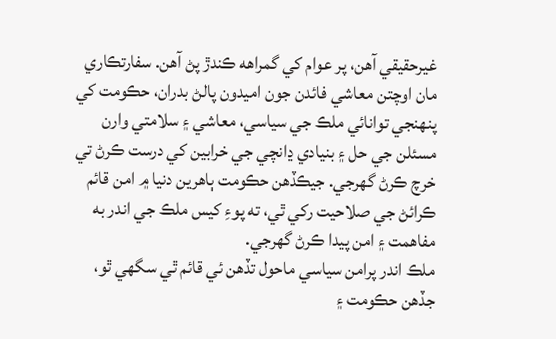غيرحقيقي آهن، پر عوام کي گمراهه ڪندڙ پڻ آهن. سفارتڪاري مان اوچتن معاشي فائدن جون اميدون پالڻ بدران، حڪومت کي پنهنجي توانائي ملڪ جي سياسي، معاشي ۽ سلامتي وارن مسئلن جي حل ۽ بنيادي ڍانچي جي خرابين کي درست ڪرڻ تي خرچ ڪرڻ گهرجي. جيڪڏهن حڪومت ٻاهرين دنيا ۾ امن قائم ڪرائڻ جي صلاحيت رکي ٿي، ته پوءِ کيس ملڪ جي اندر به مفاهمت ۽ امن پيدا ڪرڻ گهرجي.
ملڪ اندر پرامن سياسي ماحول تڏهن ئي قائم ٿي سگهي ٿو، جڏهن حڪومت ۽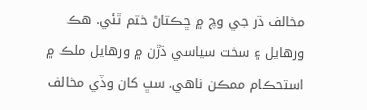مخالف ڌر جي وچ ۾ ڇڪتاڻ ختم ٿئي. هڪ ورهايل ۽ سخت سياسي ڌڙن ۾ ورهايل ملڪ ۾ استحڪام ممڪن ناهي. سڀ کان وڏي مخالف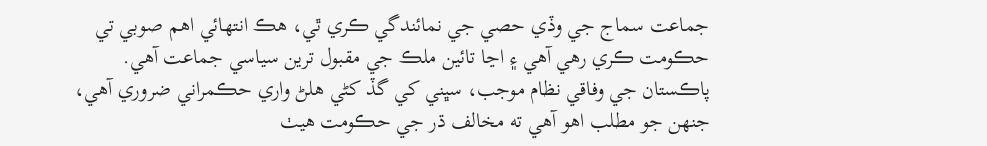جماعت سماج جي وڏي حصي جي نمائندگي ڪري ٿي، هڪ انتهائي اهم صوبي تي حڪومت ڪري رهي آهي ۽ اڃا تائين ملڪ جي مقبول ترين سياسي جماعت آهي. پاڪستان جي وفاقي نظام موجب، سڀني کي گڏ کڻي هلڻ واري حڪمراني ضروري آهي، جنهن جو مطلب اهو آهي ته مخالف ڌر جي حڪومت هيٺ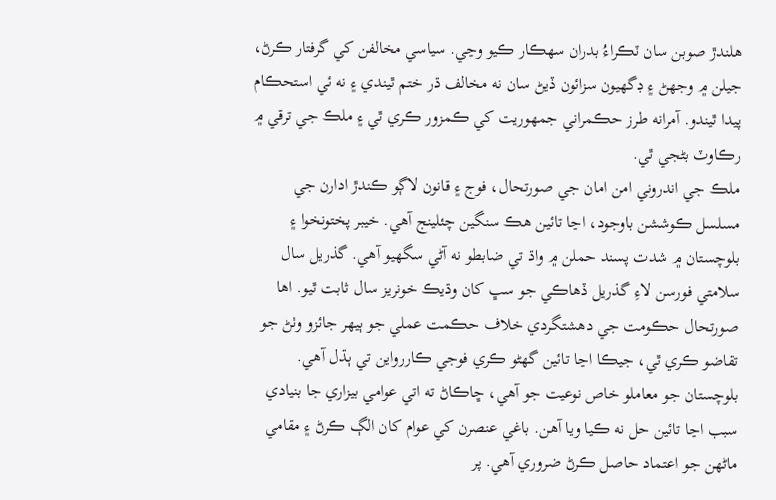هلندڙ صوبن سان ٽڪراءُ بدران سهڪار ڪيو وڃي. سياسي مخالفن کي گرفتار ڪرڻ، جيلن ۾ وجهڻ ۽ ڊگهيون سزائون ڏيڻ سان نه مخالف ڌر ختم ٿيندي ۽ نه ئي استحڪام پيدا ٿيندو. آمرانه طرز حڪمراني جمهوريت کي ڪمزور ڪري ٿي ۽ ملڪ جي ترقي ۾ رڪاوٽ بڻجي ٿي.
ملڪ جي اندروني امن امان جي صورتحال، فوج ۽ قانون لاڳو ڪندڙ ادارن جي مسلسل ڪوششن باوجود، اڃا تائين هڪ سنگين چئلينج آهي. خيبر پختونخوا ۽ بلوچستان ۾ شدت پسند حملن ۾ واڌ تي ضابطو نه آڻي سگهيو آهي. گذريل سال سلامتي فورسن لاءِ گذريل ڏهاڪي جو سڀ کان وڌيڪ خونريز سال ثابت ٿيو. اها صورتحال حڪومت جي دهشتگردي خلاف حڪمت عملي جو ٻيهر جائزو وٺڻ جو تقاضو ڪري ٿي، جيڪا اڃا تائين گهڻو ڪري فوجي ڪاررواين تي ٻڌل آهي.
بلوچستان جو معاملو خاص نوعيت جو آهي، ڇاڪاڻ ته اتي عوامي بيزاري جا بنيادي سبب اڃا تائين حل نه ڪيا ويا آهن. باغي عنصرن کي عوام کان الڳ ڪرڻ ۽ مقامي ماڻهن جو اعتماد حاصل ڪرڻ ضروري آهي. پر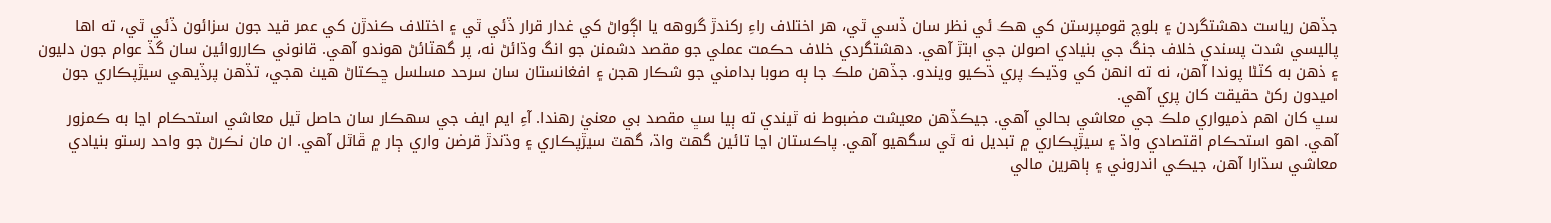جڏهن رياست دهشتگردن ۽ بلوچ قومپرستن کي هڪ ئي نظر سان ڏسي ٿي، هر اختلاف راءِ رکندڙ گروهه يا اڳواڻ کي غدار قرار ڏئي ٿي ۽ اختلاف ڪندڙن کي عمر قيد جون سزائون ڏئي ٿي، ته اها پاليسي شدت پسندي خلاف جنگ جي بنيادي اصولن جي ابتڙ آهي. دهشتگردي خلاف حڪمت عملي جو مقصد دشمنن جو انگ وڌائڻ نه، پر گهٽائڻ هوندو آهي. قانوني ڪارروائين سان گڏ عوام جون دليون ۽ ذهن به کٽڻا پوندا آهن، نه ته انهن کي وڌيڪ پري ڌڪيو ويندو. جڏهن ملڪ جا ٻه صوبا بدامني جو شڪار هجن ۽ افغانستان سان سرحد مسلسل ڇڪتاڻ هيٺ هجي، تڏهن پرڏيهي سيڙپڪاري جون اميدون رکڻ حقيقت کان پري آهي.
سڀ کان اهم ذميواري ملڪ جي معاشي بحالي آهي. جيڪڏهن معيشت مضبوط نه ٿيندي ته ٻيا سڀ مقصد بي معنيٰ رهندا. آءِ ايم ايف جي سهڪار سان حاصل ٿيل معاشي استحڪام اڃا به ڪمزور آهي. اهو استحڪام اقتصادي واڌ ۽ سيڙپڪاري ۾ تبديل نه ٿي سگهيو آهي. پاڪستان اڃا تائين گهٽ واڌ، گهٽ سيڙپڪاري ۽ وڌندڙ قرضن واري ڄار ۾ ڦاٿل آهي. ان مان نڪرڻ جو واحد رستو بنيادي معاشي سڌارا آهن، جيڪي اندروني ۽ ٻاهرين مالي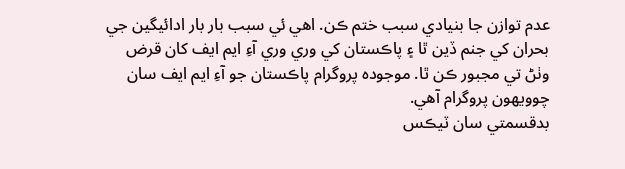عدم توازن جا بنيادي سبب ختم ڪن. اهي ئي سبب بار بار ادائيگين جي بحران کي جنم ڏين ٿا ۽ پاڪستان کي وري وري آءِ ايم ايف کان قرض وٺڻ تي مجبور ڪن ٿا. موجوده پروگرام پاڪستان جو آءِ ايم ايف سان چوويهون پروگرام آهي.
بدقسمتي سان ٽيڪس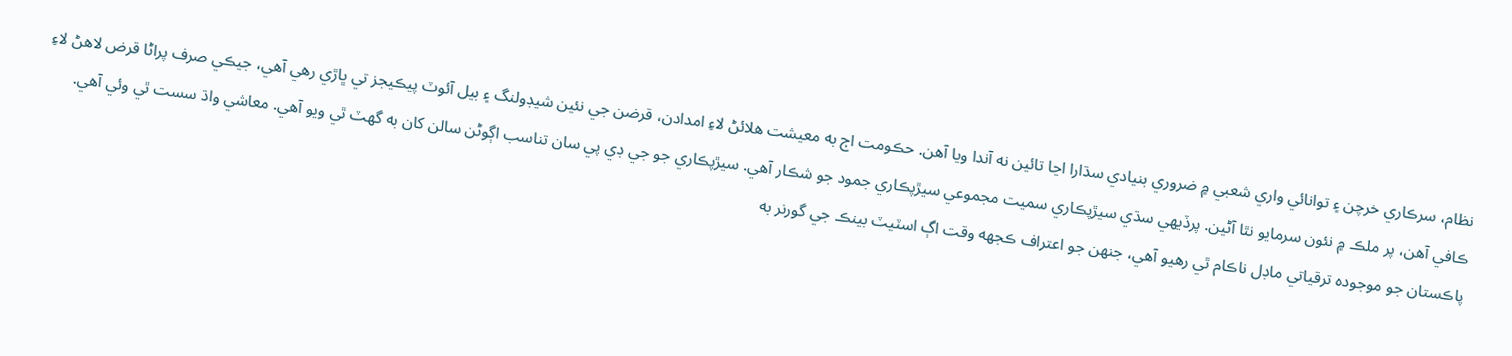نظام، سرڪاري خرچن ۽ توانائي واري شعبي ۾ ضروري بنيادي سڌارا اڃا تائين نه آندا ويا آهن. حڪومت اڄ به معيشت هلائڻ لاءِ امدادن، قرضن جي نئين شيڊولنگ ۽ بيل آئوٽ پيڪيجز تي ڀاڙي رهي آهي، جيڪي صرف پراڻا قرض لاهڻ لاءِ ڪافي آهن، پر ملڪ ۾ نئون سرمايو نٿا آڻين. پرڏيهي سڌي سيڙپڪاري سميت مجموعي سيڙپڪاري جمود جو شڪار آهي. سيڙپڪاري جو جي ڊي پي سان تناسب اڳوڻن سالن کان به گهٽ ٿي ويو آهي. معاشي واڌ سست ٿي وئي آهي. پاڪستان جو موجوده ترقياتي ماڊل ناڪام ٿي رهيو آهي، جنهن جو اعتراف ڪجهه وقت اڳ اسٽيٽ بينڪ جي گورنر به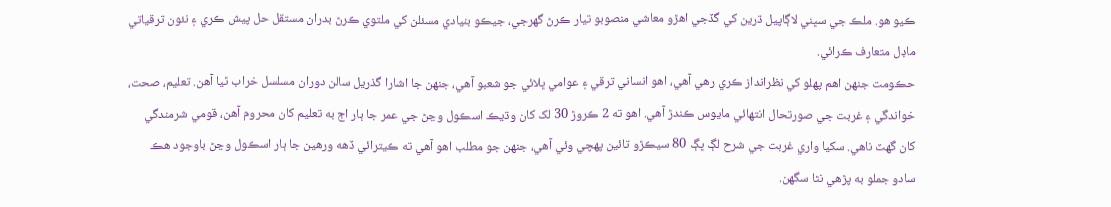ڪيو هو. ملڪ جي سڀني لاڳاپيل ڌرين کي گڏجي اهڙو معاشي منصوبو تيار ڪرڻ گهرجي، جيڪو بنيادي مسئلن کي ملتوي ڪرڻ بدران مستقل حل پيش ڪري ۽ نئون ترقياتي ماڊل متعارف ڪرائي.
حڪومت جنهن اهم پهلو کي نظرانداز ڪري رهي آهي، اهو انساني ترقي ۽ عوامي ڀلائي جو شعبو آهي، جنهن جا اشارا گذريل سالن دوران مسلسل خراب ٿيا آهن. تعليم، صحت، خواندگي ۽ غربت جي صورتحال انتهائي مايوس ڪندڙ آهي. اهو ته 2 ڪروڙ 30 لک کان وڌيڪ اسڪول وڃڻ جي عمر جا ٻار اڄ به تعليم کان محروم آهن، قومي شرمندگي کان گهٽ ناهي. سکيا واري غربت جي شرح لڳ ڀڳ 80 سيڪڙو تائين پهچي وئي آهي، جنهن جو مطلب اهو آهي ته ڪيترائي ڏهه ورهين جا ٻار اسڪول وڃڻ باوجود هڪ سادو جملو به پڙهي نٿا سگهن.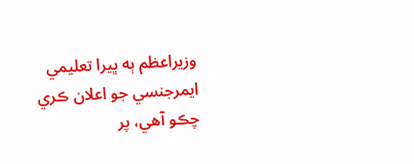وزيراعظم ٻه ڀيرا تعليمي ايمرجنسي جو اعلان ڪري چڪو آهي، پر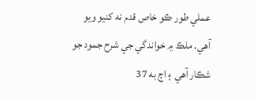عملي طور ڪو خاص قدم نه کنيو ويو آهي. ملڪ ۾ خواندگي جي شرح جمود جو شڪار آهي ۽ اڄ به 37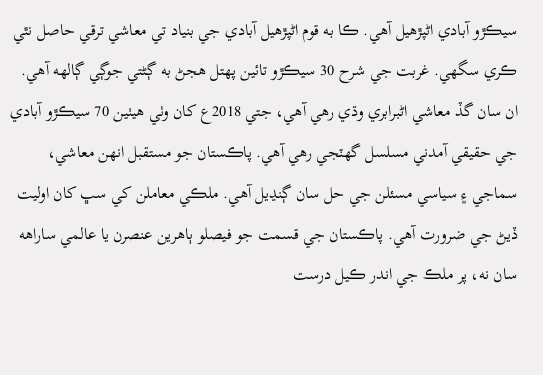سيڪڙو آبادي اڻپڙهيل آهي. ڪا به قوم اڻپڙهيل آبادي جي بنياد تي معاشي ترقي حاصل نٿي ڪري سگهي. غربت جي شرح 30 سيڪڙو تائين پهتل هجڻ به ڳڻتي جوڳي ڳالهه آهي. ان سان گڏ معاشي اڻبرابري وڌي رهي آهي، جتي 2018ع کان وٺي هيٺين 70 سيڪڙو آبادي جي حقيقي آمدني مسلسل گهٽجي رهي آهي. پاڪستان جو مستقبل انهن معاشي، سماجي ۽ سياسي مسئلن جي حل سان ڳنڍيل آهي. ملڪي معاملن کي سڀ کان اوليت ڏيڻ جي ضرورت آهي. پاڪستان جي قسمت جو فيصلو ٻاهرين عنصرن يا عالمي ساراهه سان نه، پر ملڪ جي اندر ڪيل درست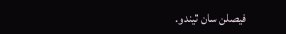فيصلن سان ٿيندو.